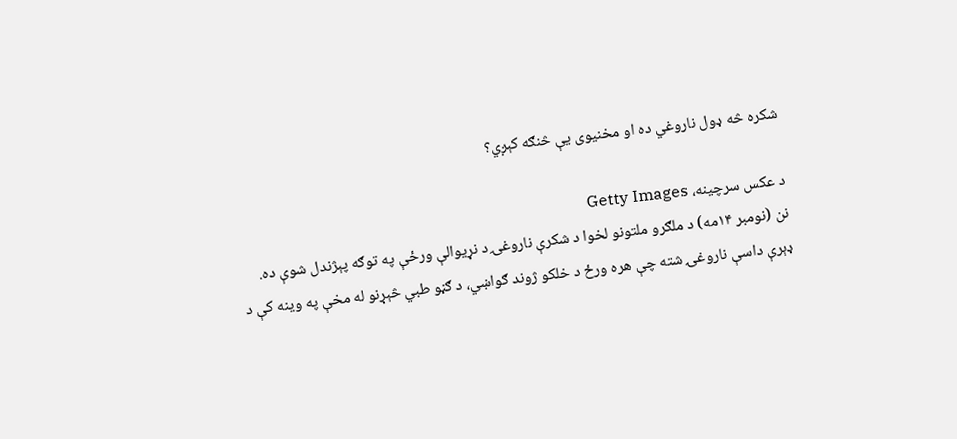شکره څه ډول ناروغي ده او مخنیوی یې څنګه کېږي؟

د عکس سرچینه، Getty Images
نن (نومبر ۱۴مه) د ملګرو ملتونو لخوا د شکرې ناروغۍ د نړیوالې ورځې په توګه پېژندل شوې ده.
ډېرې داسې ناروغۍ شته چې هره ورځ د خلکو ژوند ګواښي، د ګڼو طبي څېړنو له مخې په وینه کې د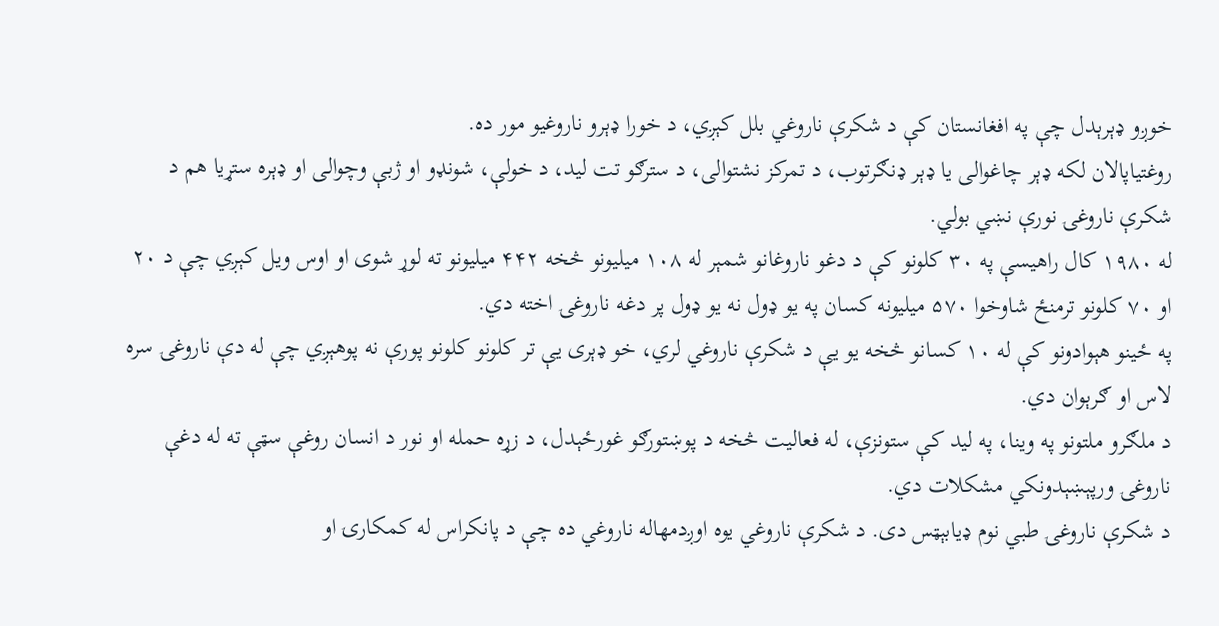خوږو ډېرېدل چې په افغانستان کې د شکرې ناروغي بلل کېږي، د خورا ډېرو ناروغیو مور ده.
روغتیاپالان لکه ډېر چاغوالی یا ډېر ډنګرتوب، د تمرکز نشتوالی، د سترګو تت لید، د خولې، شونډو او ژبې وچوالی او ډېره ستړیا هم د شکرې ناروغۍ نورې نښي بولي.
له ۱۹۸۰ کال راهیسې په ۳۰ کلونو کې د دغو ناروغانو شمېر له ۱۰۸ میلیونو څخه ۴۴۲ میلیونو ته لوړ شوی او اوس ویل کېږي چې د ۲۰ او ۷۰ کلونو ترمنځ شاوخوا ۵۷۰ میلیونه کسان په یو ډول نه یو ډول پر دغه ناروغۍ اخته دي.
په ځینو هېوادونو کې له ۱۰ کسانو څخه یو یې د شکرې ناروغي لري، خو ډېری یې تر کلونو کلونو پورې نه پوهېږي چې له دې ناروغۍ سره لاس او ګرېوان دي.
د ملګرو ملتونو په وینا، په لید کې ستونزې، له فعالیت څخه د پوښتورګو غورځېدل، د زړه حمله او نور د انسان روغې سټې ته له دغې ناروغۍ ورپېښېدونکي مشکلات دي.
د شکرې ناروغۍ طبي نوم ډیابېټس دی. د شکرې ناروغي یوه اوږدمهاله ناروغي ده چې د پانکراس له کمکارۍ او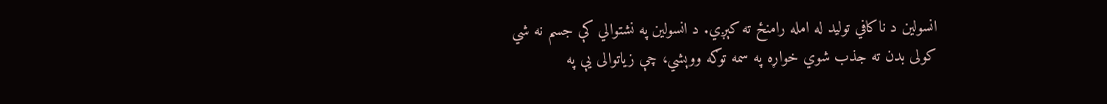انسولین د ناکافي تولید له امله رامنځ ته کېږي. د انسولین په نشتوالي کې جسم نه شي کولی بدن ته جذب شوي خواړه په سمه توګه ووېشي، چې زیاتوالی یې په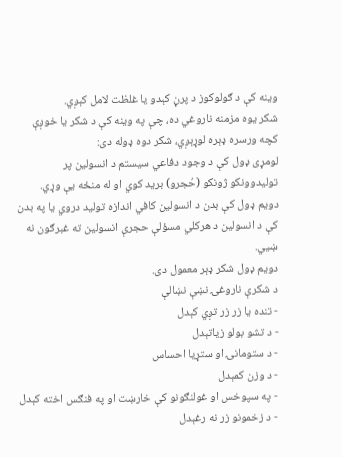وینه کې د ګولوکوز د پرڼ کېدو یا غلظت لامل کېږي.
شکر یوه مزمنه ناروغي ده، چې په وینه کې د شکر یا خوږې کچه ورسره ډېره لوړېږي، شکر دوه ډوله دی:
لومړی ډول کې د وجود دفاعي سیستم د انسولین پر تولیدوونکو ژونکو (حُجرو) برید کوي او له منځه یې وړي.
دویم ډول کې بدن د انسولین کافي اندازه تولید دروي یا په بدن کې د انسولین د هرکلي مسؤلې حجرې انسولین ته غبرګون نه ښيي.
دویم ډول شکر ډېر معمول دی.
د شکرې ناروغۍ نښې نښالې
- تنده یا زر زر تږي کېدل
- د تشو بولو زیاتېدل
- د ستومانۍ او ستړیا احساس
- د وزن کمېدل
- په سپوخس او غولنګونو کې خارښت او په فنګس اخته کېدل
- د زخمونو زر نه رغېدل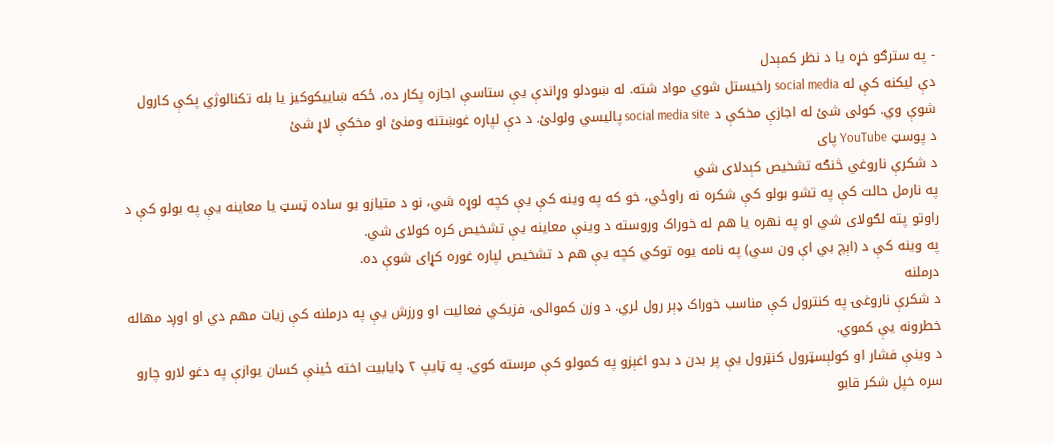- په سترګو خړه یا د نظر کمېدل
دې لیکنه کې له social media راخیستل شوي مواد شته. له ښودلو وړاندې یې ستاسې اجازه پکار ده، ځکه ښایيکوکیز یا بله تکنالوژي پکې کارول شوې وي. کولی شئ له اجازې مخکې د social media site پالیسي ولولئ. د دې لپاره غوښتنه ومنئ او مخکې لاړ شئ
د پوسټ YouTube پای
د شکرې ناروغي څنګه تشخيص کېدلای شي
په نارمل حالت کې په تشو بولو کې شکره نه راوځي، خو که په وينه کې یې کچه لوړه شي، نو د متیازو یو ساده ټسټ یا معاینه یې په بولو کې د راوتو پته لګولای شي او په نهره یا هم له خوراک وروسته د وينې معاینه یې تشخيص کره کولای شي.
په وينه کې د (اېچ بي اې ون سي) په نامه یوه توکي کچه یې هم د تشخيص لپاره غوره کړای شوې ده.
درملنه
د شکرې ناروغۍ په کنترول کې مناسب خوراک ډېر رول لري. د وزن کموالی، فزيکي فعالیت او ورزش یې په درملنه کې زیات مهم دي او اوږد مهاله خطرونه یې کموي.
د وينې فشار او کولېسټرول کنټرول یې پر بدن د بدو اغېزو په کمولو کې مرسته کوي. په ټایپ ۲ ډایابيت اخته ځينې کسان یوازې په دغو لارو چارو سره خپل شکر قابو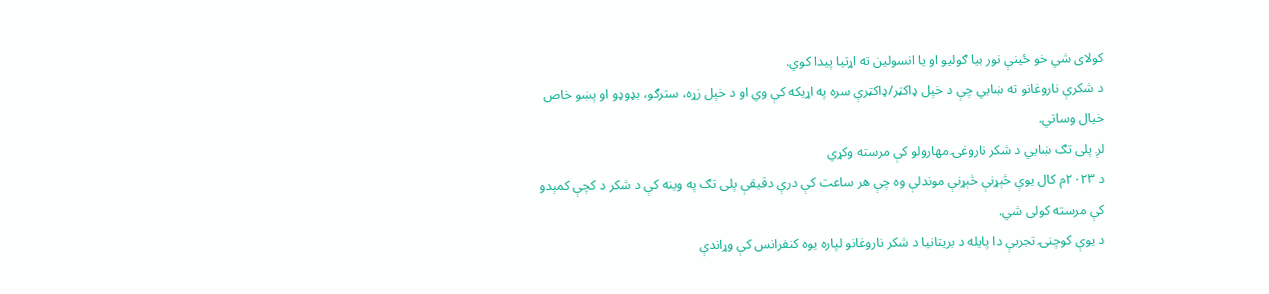کولای شي خو ځينې نور بیا ګولیو او یا انسولين ته اړتیا پیدا کوي.
د شکرې ناروغانو ته ښایي چې د خپل ډاکټر/ډاکټرې سره په اړيکه کې وي او د خپل زړه، سترګو، بډوډو او پښو خاص خیال وساتي.
لږ پلی تګ ښايي د شکر ناروغۍ مهارولو کې مرسته وکړي
د ۲۰۲۳م کال یوې څېړنې څېړنې موندلې وه چې هر ساعت کې درې دقیقې پلی تګ په وینه کې د شکر د کچې کمېدو کې مرسته کولی شي.
د یوې کوچنۍ تجربې دا پایله د بریتانیا د شکر ناروغانو لپاره یوه کنفرانس کې وړاندې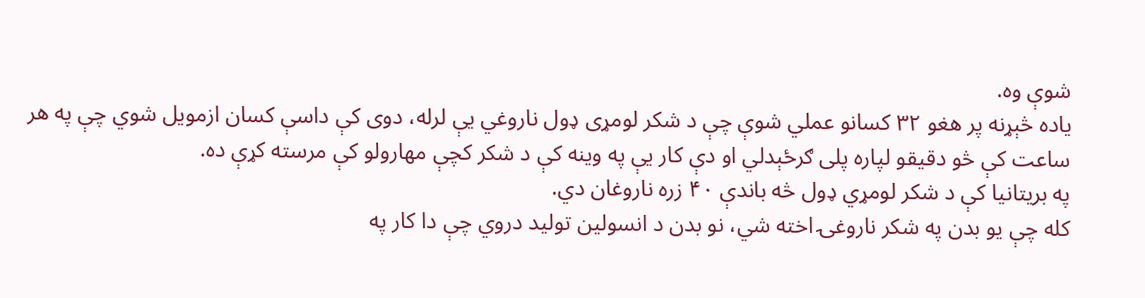شوې وه.
یاده څېړنه پر هغو ۳۲ کسانو عملي شوې چې د شکر لومړی ډول ناروغي یې لرله، دوی کې داسې کسان ازمویل شوي چې په هر ساعت کې څو دقیقو لپاره پلی ګرځېدلي او دې کار یې په وینه کې د شکر کچې مهارولو کې مرسته کړې ده.
په بریتانیا کې د شکر لومړي ډول څه باندې ۴۰ زره ناروغان دي.
کله چې یو بدن په شکر ناروغۍ اخته شي، نو بدن د انسولین تولید دروي چې دا کار په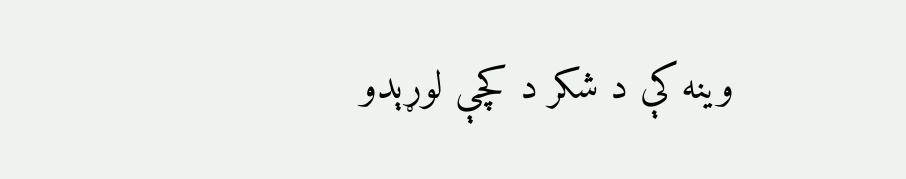وینه کې د شکر د کچې لوړېدو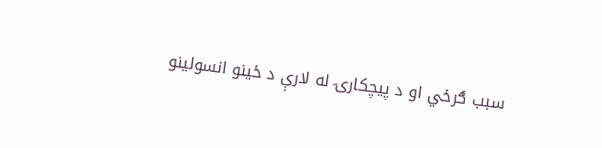سبب ګرځي او د پیچکارۍ له لارې د ځینو انسولینو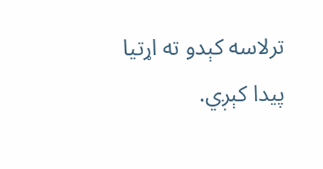ترلاسه کېدو ته اړتیا پیدا کېږي.